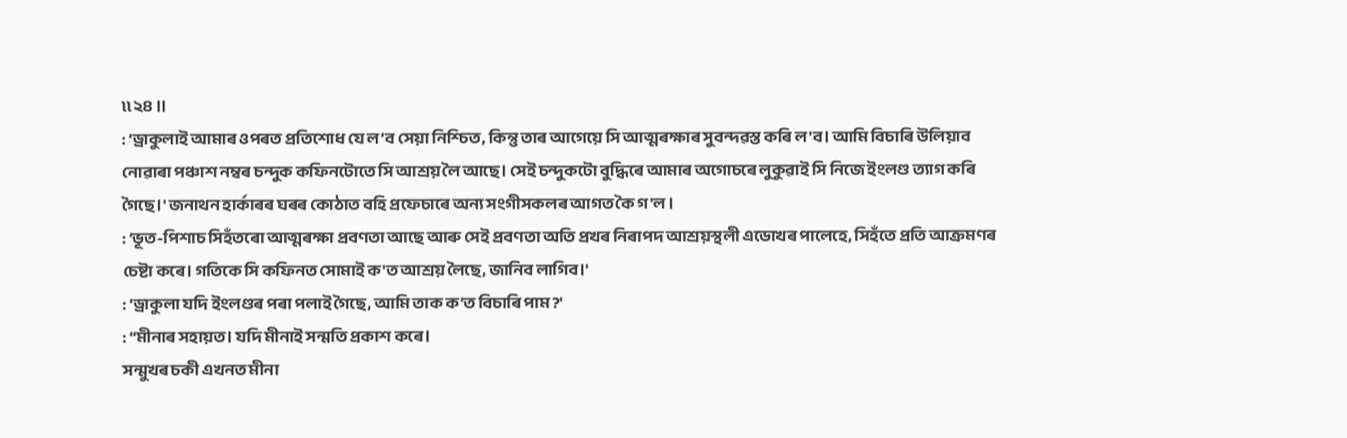৷৷ ২৪ ॥
: ‘ড্রাকুলাই আমাৰ ওপৰত প্ৰতিশোধ যে ল’ব সেয়া নিশ্চিত, কিন্তু তাৰ আগেয়ে সি আত্মৰক্ষাৰ সুবন্দৱস্ত কৰি ল'ব। আমি বিচাৰি উলিয়াব নোৱাৰা পঞ্চাশ নম্বৰ চন্দুক কফিনটোতে সি আশ্ৰয় লৈ আছে। সেই চন্দুকটো বুদ্ধিৰে আমাৰ অগোচৰে লুকুৱাই সি নিজে ইংলণ্ড ত্যাগ কৰি গৈছে।' জনাথন হাৰ্কাৰৰ ঘৰৰ কোঠাত বহি প্ৰফেচাৰে অন্য সংগীসকলৰ আগত কৈ গ'ল ।
: ‘ভূত-পিশাচ সিহঁতৰো আত্মৰক্ষা প্ৰবণতা আছে আৰু সেই প্রবণতা অতি প্ৰখৰ নিৰাপদ আশ্রয়স্থলী এডোখৰ পালেহে, সিহঁতে প্ৰতি আক্ৰমণৰ চেষ্টা কৰে। গতিকে সি কফিনত সোমাই ক'ত আশ্ৰয় লৈছে, জানিব লাগিব।'
: ‘ড্রাকুলা যদি ইংলণ্ডৰ পৰা পলাই গৈছে, আমি তাক ক'ত বিচাৰি পাম ?'
: “মীনাৰ সহায়ত। যদি মীনাই সন্মতি প্রকাশ কৰে।
সন্মুখৰ চকী এখনত মীনা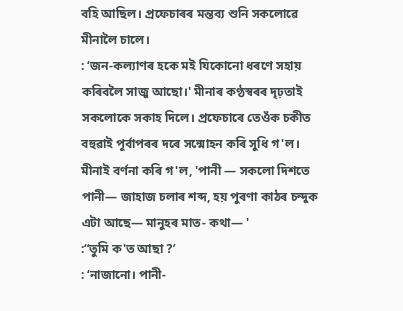বহি আছিল। প্ৰফেচাৰৰ মন্তব্য শুনি সকলোৱে মীনালৈ চালে।
: ‘জন-কল্যাণৰ হকে মই যিকোনো ধৰণে সহায় কৰিবলৈ সাজু আছো।' মীনাৰ কণ্ঠস্বৰৰ দৃঢ়তাই সকলোকে সকাহ দিলে। প্ৰফেচাৰে তেওঁক চকীত বহুৱাই পূৰ্বাপৰৰ দৰে সন্মোহন কৰি সুধি গ'ল। মীনাই বৰ্ণনা কৰি গ'ল, 'পানী — সকলো দিশতে পানী— জাহাজ চলাৰ শব্দ, হয় পুৰণা কাঠৰ চন্দুক এটা আছে— মানুহৰ মাত- কথা— '
:“তুমি ক'ত আছা ?’
: ‘নাজানো। পানী-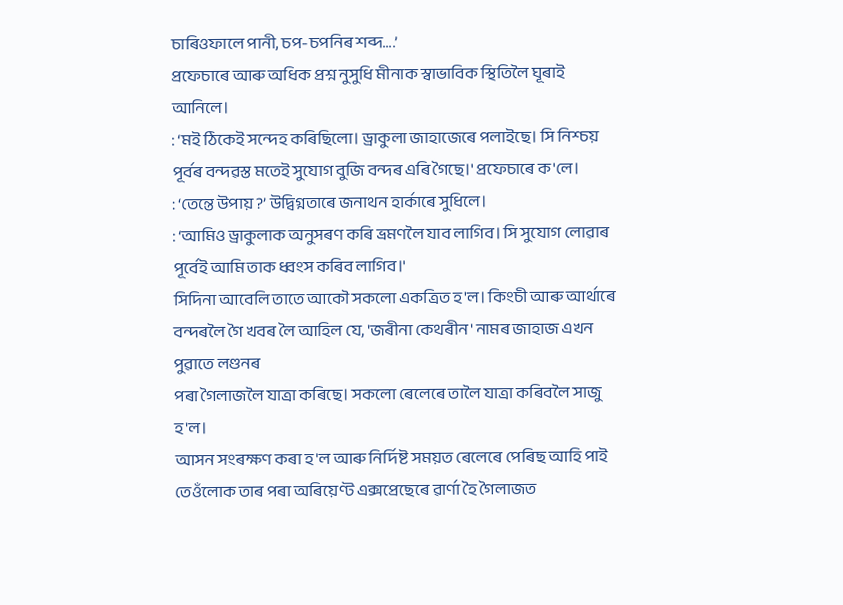চাৰিওফালে পানী, চপ-চপনিৰ শব্দ....’
প্ৰফেচাৰে আৰু অধিক প্ৰশ্ন নুসুধি মীনাক স্বাভাবিক স্থিতিলৈ ঘূৰাই আনিলে।
: ‘মই ঠিকেই সন্দেহ কৰিছিলো। ড্রাকুলা জাহাজেৰে পলাইছে। সি নিশ্চয় পূৰ্বৰ বন্দৱস্ত মতেই সুযোগ বুজি বন্দৰ এৰি গৈছে।' প্ৰফেচাৰে ক'লে।
: ‘তেন্তে উপায় ?’ উদ্বিগ্নতাৰে জনাথন হাৰ্কাৰে সুধিলে।
: ‘আমিও ড্রাকুলাক অনুসৰণ কৰি ভ্ৰমণলৈ যাব লাগিব। সি সুযোগ লোৱাৰ পূর্বেই আমি তাক ধ্বংস কৰিব লাগিব।'
সিদিনা আবেলি তাতে আকৌ সকলো একত্ৰিত হ'ল। কিংচী আৰু আৰ্থাৰে
বন্দৰলৈ গৈ খবৰ লৈ আহিল যে, 'জৰীনা কেথৰীন' নামৰ জাহাজ এখন পুৱাতে লণ্ডনৰ
পৰা গৈলাজলৈ যাত্ৰা কৰিছে। সকলো ৰেলেৰে তালৈ যাত্ৰা কৰিবলৈ সাজু হ'ল।
আসন সংৰক্ষণ কৰা হ'ল আৰু নিৰ্দিষ্ট সময়ত ৰেলেৰে পেৰিছ আহি পাই তেওঁলোক তাৰ পৰা অৰিয়েণ্ট এক্সপ্রেছেৰে ৱাৰ্ণা হৈ গৈলাজত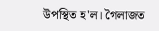উপস্থিত হ'ল। গৈলাজত